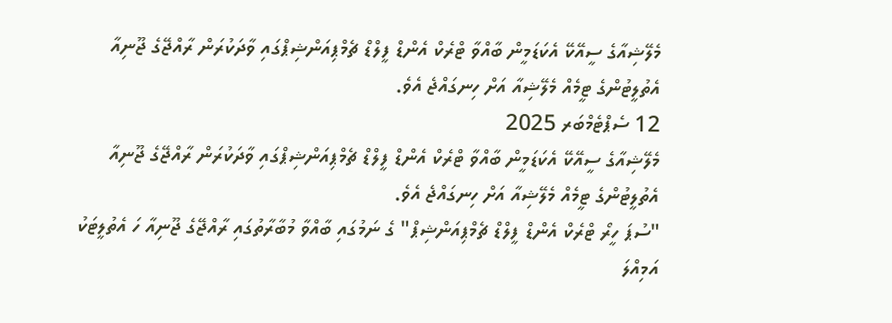މެލޭޝިއާގެ ސީއޭކޭ އެކަޑަމީން ބާއްވާ ޓްރެކް އެންޑް ފީލްޑް ޗެމްޕިއަންޝިޕްގައި ވާދަކުރަން ރާއްޖޭގެ ޖޫނިއާ އެތުލީޓުންގެ ޓީމެއް މެލޭޝިއާ އަށް ހިނގައްޖެ އެވެ.
12 ސެޕްޓެމްބަރ 2025
މެލޭޝިއާގެ ސީއޭކޭ އެކަޑަމީން ބާއްވާ ޓްރެކް އެންޑް ފީލްޑް ޗެމްޕިއަންޝިޕްގައި ވާދަކުރަން ރާއްޖޭގެ ޖޫނިއާ އެތުލީޓުންގެ ޓީމެއް މެލޭޝިއާ އަށް ހިނގައްޖެ އެވެ.
"ސުޕަ ހީރޯ ޓްރެކް އެންޑް ފީލްޑް ޗެމްޕިއަންޝިޕް" ގެ ނަމުގައި ބާއްވާ މުބާރާތުގައި ރާއްޖޭގެ ޖޫނިއާ ހަ އެތުލީޓަކު އަމިއްލަ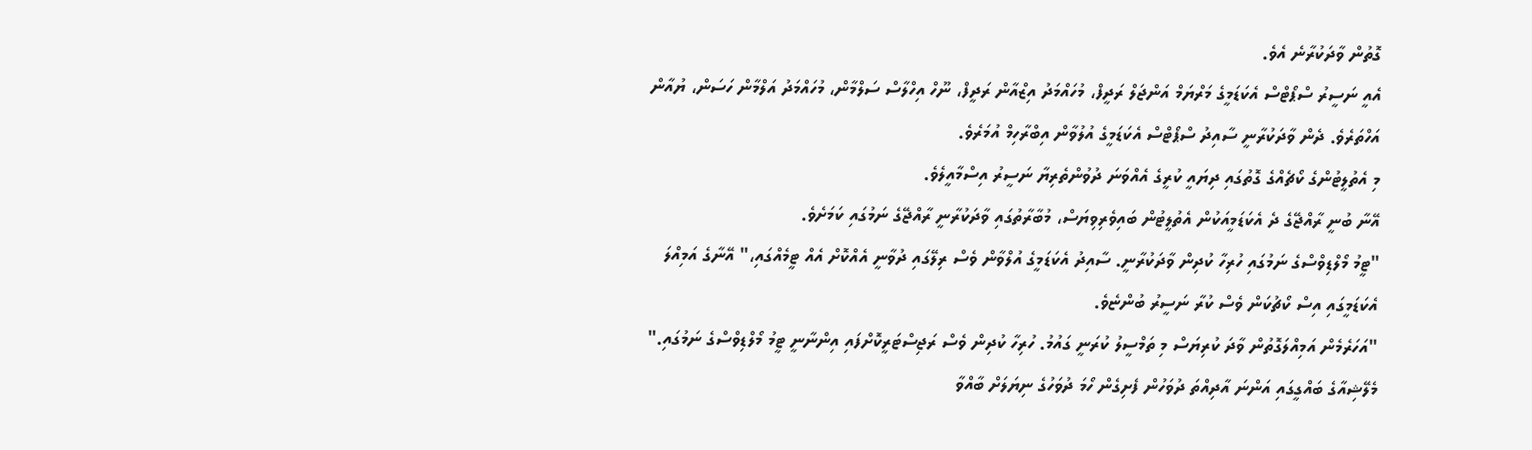ގޮތުން ވާދަކުރާނެ އެވެ.
އެއީ ނަސީރު ސްޕޯޓްސް އެކަޑަމީގެ މަރްޔަމް އަންޖަލް ރަދީފް، މުހައްމަދު އިޒްއާން ރަދީފް، ނޫހް އިހްލާސް ސަލްމާން، މުހައްމަދު އަލްމާން ހަސަން، ޔުއާން އަހްތަރެވެ. ދެން ވާދަކުރާނީ ސާއިދު ސްޕޯޓްސް އެކަޑަމީގެ އުލުވާން އިބްރާހިމް އުމަރެވެ.
މި އެތުލީޓުންގެ ކޯޗެއްގެ ގޮތުގައި ދިޔައީ ކުރީގެ އެއްވަނަ ދުވުންތެރިޔާ ނަސީރު އިސްމާއީލެވެ.
އޭނާ ބުނީ ރާއްޖޭގެ ދެ އެކަޑަމީއަކުން އެތުލީޓުން ބައިވެރިވިޔަސް، މުބާރާތުގައި ވާދަކުރާނީ ރާއްޖޭގެ ނަމުގައި ކަމަށެވެ.
"ޓީމު މޯލްޑިވްސްގެ ނަމުގައި ހުރިހާ ކުދިން ވާދަކުރާނީ. ސާއިދު އެކަޑަމީގެ އުލްވާން ވެސް ރިލޭގައި ދުވާނީ އެއްކޮށް އެއް ޓީމެއްގައި،" އޭނާގެ އަމިއްލަ އެކަޑަމީގައި އިސް ކޯޗުކަން ވެސް ކުރާ ނަސީރު ބުންޏެވެ.
"އަހަރެމެން އަމިއްލަގޮތުން ވާދަ ކުރިޔަސް މި ތަމްސީލު ކުރަނީ ގައުމު. ހުރިހާ ކުދިން ވެސް ރަޖިސްޓަރީކޮށްފައި އިންނާނީ ޓީމު މޯލްޑިވްސްގެ ނަމުގައި."
މެލޭޝިއާގެ ބައްގީގައި އަންނަ އާދިއްތަ ދުވަހުން ފެށިގެން ހޯމަ ދުވަހުގެ ނިޔަލަށް ބާއްވާ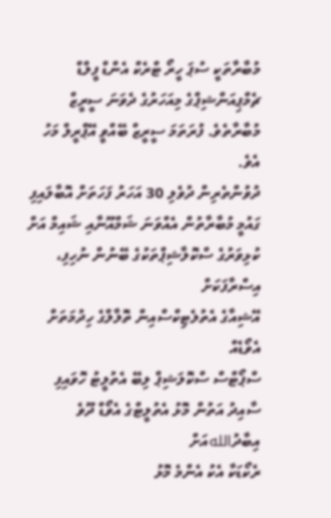މުބާރާތަކީ ސުޕަ ހީރޯ ޓްރެކް އެންޑް ފީލްޑް ޗެމްޕިއަންޝިޕްގެ މިއަހަރުގެ ދެވަނަ ސީރީޒް މުބާރާތެވެ. ފުރަތަމަ ސީރީޒް ބޭއްވީ އޭޕްރީލް މަހު އެވެ.
ދުވުންތެރިން ދުވެލި 30 އަހަރު ފަހަތަށް އޮބާލައިފި
ގައުމީ މުބާރާތުން އެއްވަނަ ޝަމްއޫނާއި ޝައިމް އަށް
ކުޅިވަރުގެ ސްކޮލާޝިޕްތަކުގެ ބޭނުން ނުހިފި، އިސްރާފަކަށް
އޭޝިއާގެ އެތުލެޓިކްސްއިން ތޮލާލްގެ ހިދުމަތަށް އެވޯޑެއް
ސްޕޯޓްސް ސްކޮލަޝިޕް ލިބޭ އެތުލީޓު ހޮވައިފި
ސާއިދު އަތުން މޮޅު އެތުލީޓްގެ އެވޯޑް ދޫވެ އިބާދުاللهއަށް
ރެކޯޑަކާ އެކު އެންމެ މޮޅު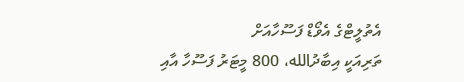އެތުލީޓްގެ އެވޯޑް ފަސޫހާއަށް
ތަރިއަކީ އިބާދުالله، 800 މީޓަރު ފަސޫހާ އާއި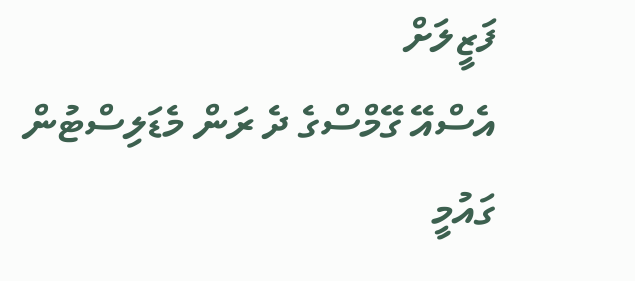ފަޒީލަށް
އެސްއޭ ގޭމްސްގެ ދެ ރަން މެޑަލިސްޓުން ގައުމީ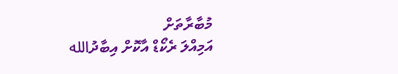މުބާރާތަށް
އަމިއްލަ ރެކޯޑް އާކޮށް އިބާދުالله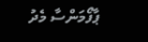ޕާފޯމަންސާ މެދު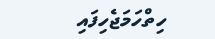ހިތްހަމަޖެހިފައި